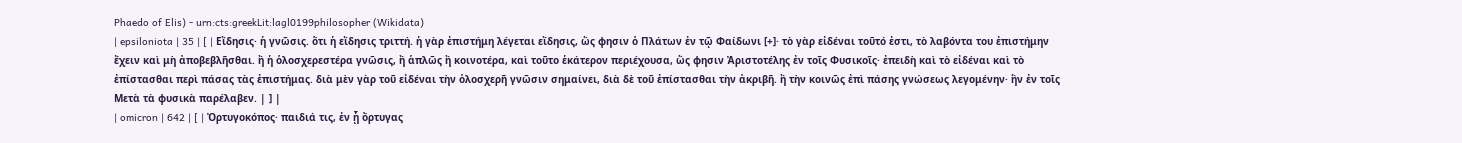Phaedo of Elis) - urn:cts:greekLit:lagl0199philosopher (Wikidata)
| epsiloniota | 35 | [ | Εἴδησις· ἡ γνῶσις. ὅτι ἡ εἴδησις τριττή. ἡ γὰρ ἐπιστήμη λέγεται εἴδησις, ὥς φησιν ὁ Πλάτων ἐν τῷ Φαίδωνι [+]· τὸ γὰρ εἰδέναι τοῦτό ἐστι, τὸ λαβόντα του ἐπιστήμην ἔχειν καὶ μὴ ἀποβεβλῆσθαι. ἢ ἡ ὁλοσχερεστέρα γνῶσις, ἢ ἁπλῶς ἢ κοινοτέρα, καὶ τοῦτο ἑκάτερον περιέχουσα, ὥς φησιν Ἀριστοτέλης ἐν τοῖς Φυσικοῖς· ἐπειδὴ καὶ τὸ εἰδέναι καὶ τὸ ἐπίστασθαι περὶ πάσας τὰς ἐπιστήμας. διὰ μὲν γὰρ τοῦ εἰδέναι τὴν ὁλοσχερῆ γνῶσιν σημαίνει, διὰ δὲ τοῦ ἐπίστασθαι τὴν ἀκριβῆ. ἢ τὴν κοινῶς ἐπὶ πάσης γνώσεως λεγομένην· ἣν ἐν τοῖς Μετὰ τὰ φυσικὰ παρέλαβεν. | ] |
| omicron | 642 | [ | Ὀρτυγοκόπος· παιδιά τις, ἐν ᾗ ὄρτυγας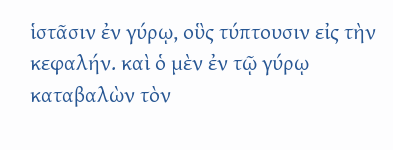ἱστᾶσιν ἐν γύρῳ, οὓς τύπτουσιν εἰς τὴν κεφαλήν. καὶ ὁ μὲν ἐν τῷ γύρῳ καταβαλὼν τὸν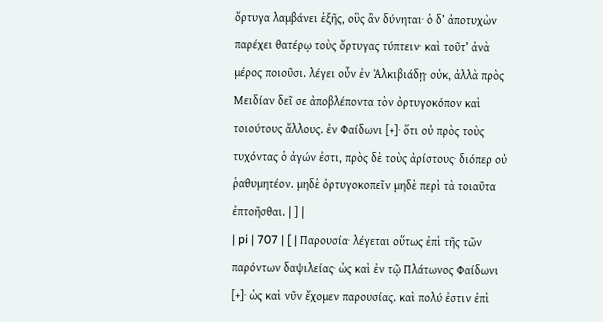ὄρτυγα λαμβάνει ἑξῆς, οὓς ἂν δύνηται· ὁ δ’ ἀποτυχὼν παρέχει θατέρῳ τοὺς ὄρτυγας τύπτειν· καὶ τοῦτ’ ἀνὰ μέρος ποιοῦσι. λέγει οὖν ἐν Ἀλκιβιάδῃ· οὐκ, ἀλλὰ πρὸς Μειδίαν δεῖ σε ἀποβλέποντα τὸν ὀρτυγοκόπον καὶ τοιούτους ἄλλους. ἐν Φαίδωνι [+]· ὅτι οὐ πρὸς τοὺς τυχόντας ὁ ἀγών ἐστι, πρὸς δὲ τοὺς ἀρίστους· διόπερ οὐ ῥαθυμητέον. μηδὲ ὀρτυγοκοπεῖν μηδὲ περὶ τὰ τοιαῦτα ἐπτοῆσθαι. | ] |
| pi | 707 | [ | Παρουσία· λέγεται οὕτως ἐπὶ τῆς τῶν παρόντων δαψιλείας· ὡς καὶ ἐν τῷ Πλάτωνος Φαίδωνι [+]· ὡς καὶ νῦν ἔχομεν παρουσίας. καὶ πολύ ἐστιν ἐπὶ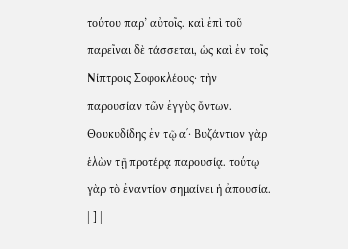τούτου παρ’ αὐτοῖς. καὶ ἐπὶ τοῦ παρεῖναι δὲ τάσσεται, ὡς καὶ ἐν τοῖς Νίπτροις Σοφοκλέους· τὴν παρουσίαν τῶν ἐγγὺς ὄντων. Θουκυδίδης ἐν τῷ αʹ· Βυζάντιον γὰρ ἑλὼν τῇ προτέρᾳ παρουσίᾳ. τούτῳ γὰρ τὸ ἐναντίον σημαίνει ἡ ἀπουσία. | ] |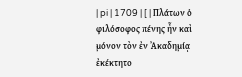| pi | 1709 | [ | Πλάτων ὁ φιλόσοφος πένης ἦν καὶ μόνον τὸν ἐν Ἀκαδημίᾳ ἐκέκτητο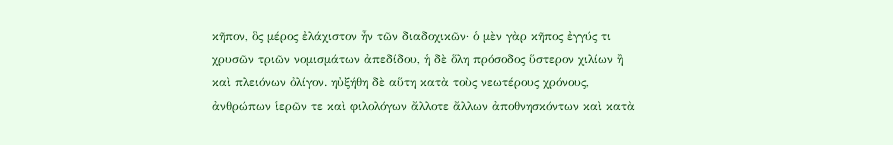κῆπον, ὃς μέρος ἐλάχιστον ἦν τῶν διαδοχικῶν· ὁ μὲν γὰρ κῆπος ἐγγύς τι χρυσῶν τριῶν νομισμάτων ἀπεδίδου, ἡ δὲ ὅλη πρόσοδος ὕστερον χιλίων ἢ καὶ πλειόνων ὀλίγον. ηὐξήθη δὲ αὕτη κατὰ τοὺς νεωτέρους χρόνους, ἀνθρώπων ἱερῶν τε καὶ φιλολόγων ἄλλοτε ἄλλων ἀποθνησκόντων καὶ κατὰ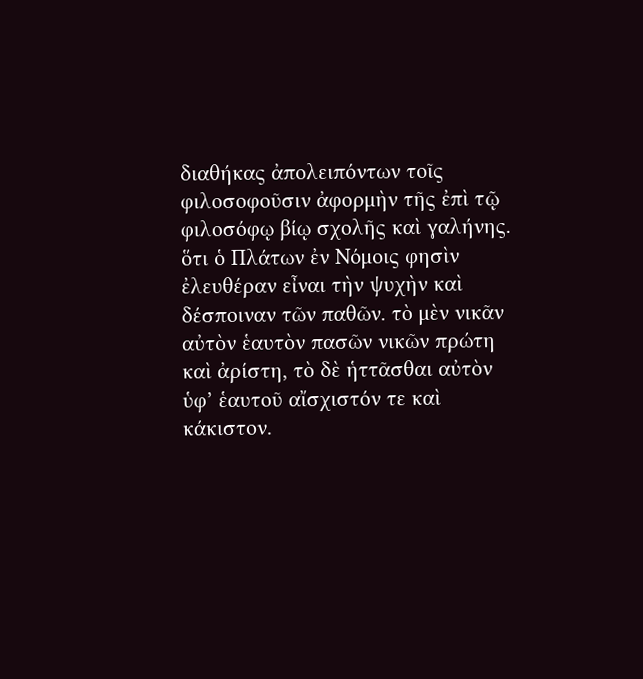διαθήκας ἀπολειπόντων τοῖς φιλοσοφοῦσιν ἀφορμὴν τῆς ἐπὶ τῷ φιλοσόφῳ βίῳ σχολῆς καὶ γαλήνης. ὅτι ὁ Πλάτων ἐν Νόμοις φησὶν ἐλευθέραν εἶναι τὴν ψυχὴν καὶ δέσποιναν τῶν παθῶν. τὸ μὲν νικᾶν αὐτὸν ἑαυτὸν πασῶν νικῶν πρώτη καὶ ἀρίστη, τὸ δὲ ἡττᾶσθαι αὐτὸν ὑφ’ ἑαυτοῦ αἴσχιστόν τε καὶ κάκιστον.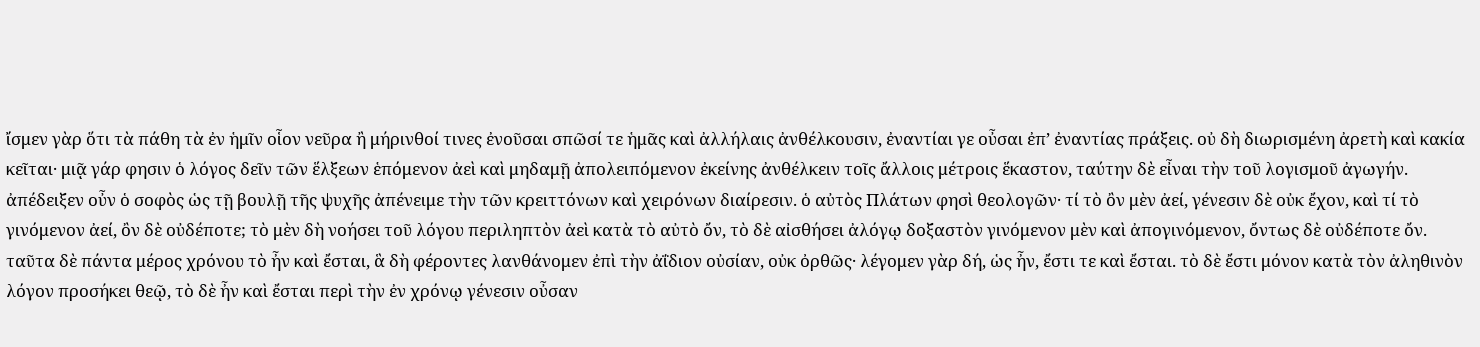ἴσμεν γὰρ ὅτι τὰ πάθη τὰ ἐν ἡμῖν οἷον νεῦρα ἢ μήρινθοί τινες ἐνοῦσαι σπῶσί τε ἡμᾶς καὶ ἀλλήλαις ἀνθέλκουσιν, ἐναντίαι γε οὖσαι ἐπ’ ἐναντίας πράξεις. οὐ δὴ διωρισμένη ἀρετὴ καὶ κακία κεῖται· μιᾷ γάρ φησιν ὁ λόγος δεῖν τῶν ἕλξεων ἑπόμενον ἀεὶ καὶ μηδαμῇ ἀπολειπόμενον ἐκείνης ἀνθέλκειν τοῖς ἄλλοις μέτροις ἕκαστον, ταύτην δὲ εἶναι τὴν τοῦ λογισμοῦ ἀγωγήν. ἀπέδειξεν οὖν ὁ σοφὸς ὡς τῇ βουλῇ τῆς ψυχῆς ἀπένειμε τὴν τῶν κρειττόνων καὶ χειρόνων διαίρεσιν. ὁ αὐτὸς Πλάτων φησὶ θεολογῶν· τί τὸ ὂν μὲν ἀεί, γένεσιν δὲ οὐκ ἔχον, καὶ τί τὸ γινόμενον ἀεί, ὂν δὲ οὐδέποτε; τὸ μὲν δὴ νοήσει τοῦ λόγου περιληπτὸν ἀεὶ κατὰ τὸ αὐτὸ ὄν, τὸ δὲ αἰσθήσει ἀλόγῳ δοξαστὸν γινόμενον μὲν καὶ ἀπογινόμενον, ὄντως δὲ οὐδέποτε ὄν. ταῦτα δὲ πάντα μέρος χρόνου τὸ ἦν καὶ ἔσται, ἃ δὴ φέροντες λανθάνομεν ἐπὶ τὴν ἀΐδιον οὐσίαν, οὐκ ὀρθῶς· λέγομεν γὰρ δή, ὡς ἦν, ἔστι τε καὶ ἔσται. τὸ δὲ ἔστι μόνον κατὰ τὸν ἀληθινὸν λόγον προσήκει θεῷ, τὸ δὲ ἦν καὶ ἔσται περὶ τὴν ἐν χρόνῳ γένεσιν οὖσαν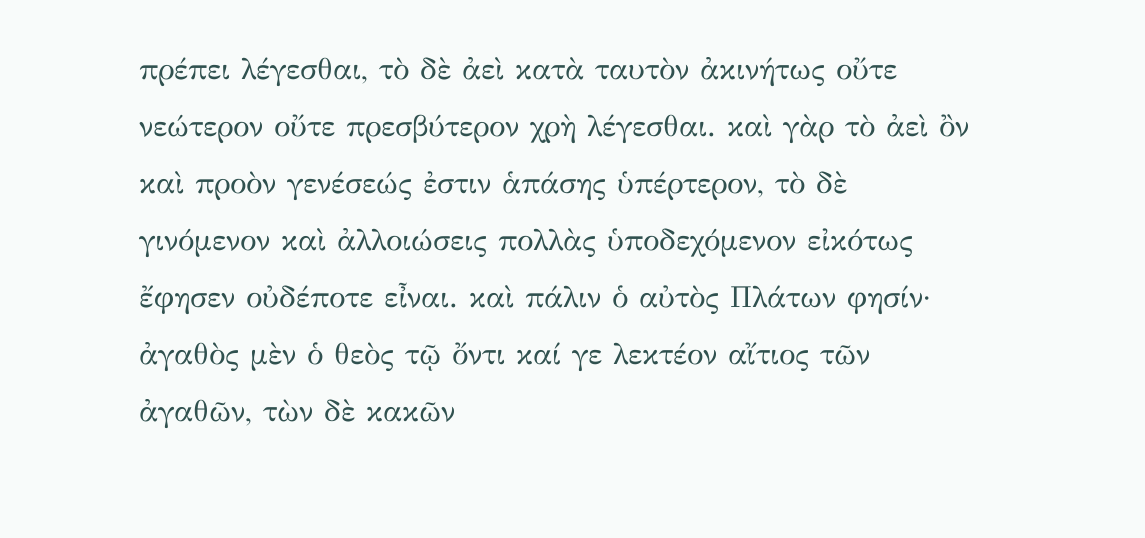πρέπει λέγεσθαι, τὸ δὲ ἀεὶ κατὰ ταυτὸν ἀκινήτως οὔτε νεώτερον οὔτε πρεσβύτερον χρὴ λέγεσθαι. καὶ γὰρ τὸ ἀεὶ ὂν καὶ προὸν γενέσεώς ἐστιν ἁπάσης ὑπέρτερον, τὸ δὲ γινόμενον καὶ ἀλλοιώσεις πολλὰς ὑποδεχόμενον εἰκότως ἔφησεν οὐδέποτε εἶναι. καὶ πάλιν ὁ αὐτὸς Πλάτων φησίν· ἀγαθὸς μὲν ὁ θεὸς τῷ ὄντι καί γε λεκτέον αἴτιος τῶν ἀγαθῶν, τὼν δὲ κακῶν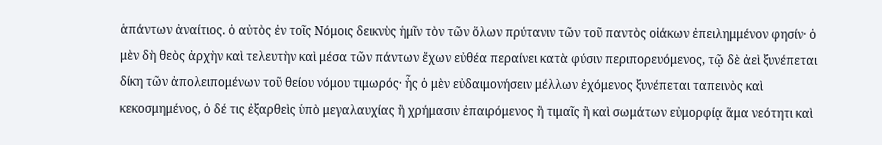ἁπάντων ἀναίτιος. ὁ αὐτὸς ἐν τοῖς Νόμοις δεικνὺς ἡμῖν τὸν τῶν ὅλων πρύτανιν τῶν τοῦ παντὸς οἰάκων ἐπειλημμένον φησίν· ὁ μὲν δὴ θεὸς ἀρχὴν καὶ τελευτὴν καὶ μέσα τῶν πάντων ἔχων εὐθέα περαίνει κατὰ φύσιν περιπορευόμενος, τῷ δὲ ἀεὶ ξυνέπεται δίκη τῶν ἀπολειπομένων τοῦ θείου νόμου τιμωρός· ἧς ὁ μὲν εὐδαιμονήσειν μέλλων ἐχόμενος ξυνέπεται ταπεινὸς καὶ κεκοσμημένος, ὁ δέ τις ἐξαρθεὶς ὑπὸ μεγαλαυχίας ἢ χρήμασιν ἐπαιρόμενος ἢ τιμαῖς ἢ καὶ σωμάτων εὐμορφίᾳ ἅμα νεότητι καὶ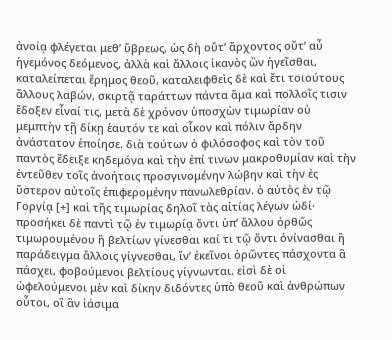ἀνοίᾳ φλέγεται μεθ’ ὕβρεως, ὡς δὴ οὔτ’ ἄρχοντος οὔτ’ αὖ ἡγεμόνος δεόμενος, ἀλλὰ καὶ ἄλλοις ἱκανὸς ὢν ἡγεῖσθαι, καταλείπεται ἔρημος θεοῦ, καταλειφθεὶς δὲ καὶ ἔτι τοιούτους ἄλλους λαβών, σκιρτᾷ ταράττων πάντα ἅμα καὶ πολλοῖς τισιν ἔδοξεν εἶναί τις, μετὰ δὲ χρόνον ὑποσχὼν τιμωρίαν οὐ μεμπτὴν τῇ δίκῃ ἑαυτόν τε καὶ οἶκον καὶ πόλιν ἄρδην ἀνάστατον ἐποίησε. διὰ τούτων ὁ φιλόσοφος καὶ τὸν τοῦ παντὸς ἔδειξε κηδεμόνα καὶ τὴν ἐπί τινων μακροθυμίαν καὶ τὴν ἐντεῦθεν τοῖς ἀνοήτοις προσγινομένην λώβην καὶ τὴν ἐς ὕστερον αὐτοῖς ἐπιφερομένην πανωλεθρίαν. ὁ αὐτὸς ἐν τῷ Γοργίᾳ [+] καὶ τῆς τιμωρίας δηλοῖ τὰς αἰτίας λέγων ὡδί· προσήκει δὲ παντὶ τῷ ἐν τιμωρίᾳ ὄντι ὑπ’ ἄλλου ὀρθῶς τιμωρουμένου ἢ βελτίων γίνεσθαι καί τι τῷ ὄντι ὀνίνασθαι ἢ παράδειγμα ἄλλοις γίγνεσθαι, ἵν’ ἐκεῖνοι ὁρῶντες πάσχοντα ἃ πάσχει, φοβούμενοι βελτίους γίγνωνται. εἰσὶ δὲ οἱ ὠφελούμενοι μὲν καὶ δίκην διδόντες ὑπὸ θεοῦ καὶ ἀνθρώπων οὗτοι, οἳ ἂν ἰάσιμα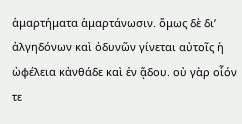ἁμαρτήματα ἁμαρτάνωσιν. ὅμως δὲ δι’ ἀλγηδόνων καὶ ὀδυνῶν γίνεται αὐτοῖς ἡ ὠφέλεια κἀνθάδε καὶ ἐν ᾅδου. οὐ γὰρ οἷόν τε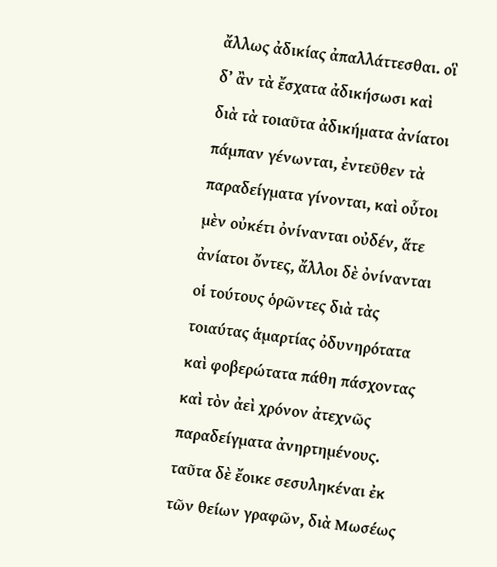ἄλλως ἀδικίας ἀπαλλάττεσθαι. οἳ δ’ ἂν τὰ ἔσχατα ἀδικήσωσι καὶ διὰ τὰ τοιαῦτα ἀδικήματα ἀνίατοι πάμπαν γένωνται, ἐντεῦθεν τὰ παραδείγματα γίνονται, καὶ οὗτοι μὲν οὐκέτι ὀνίνανται οὐδέν, ἅτε ἀνίατοι ὄντες, ἄλλοι δὲ ὀνίνανται οἱ τούτους ὁρῶντες διὰ τὰς τοιαύτας ἁμαρτίας ὀδυνηρότατα καὶ φοβερώτατα πάθη πάσχοντας καὶ τὸν ἀεὶ χρόνον ἀτεχνῶς παραδείγματα ἀνηρτημένους. ταῦτα δὲ ἔοικε σεσυληκέναι ἐκ τῶν θείων γραφῶν, διὰ Μωσέως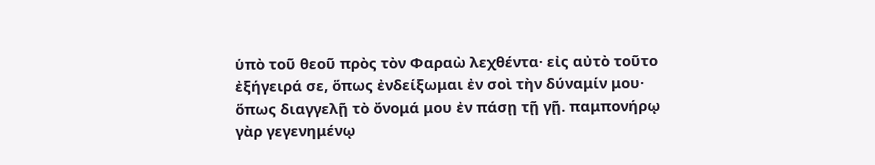ὑπὸ τοῦ θεοῦ πρὸς τὸν Φαραὼ λεχθέντα· εἰς αὐτὸ τοῦτο ἐξήγειρά σε, ὅπως ἐνδείξωμαι ἐν σοὶ τὴν δύναμίν μου· ὅπως διαγγελῇ τὸ ὄνομά μου ἐν πάσῃ τῇ γῇ. παμπονήρῳ γὰρ γεγενημένῳ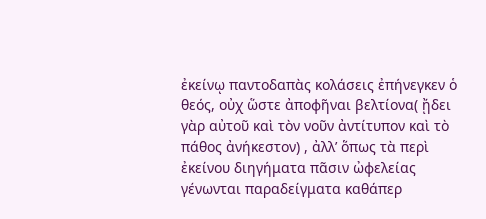ἐκείνῳ παντοδαπὰς κολάσεις ἐπήνεγκεν ὁ θεός, οὐχ ὥστε ἀποφῆναι βελτίονα( ᾔδει γὰρ αὐτοῦ καὶ τὸν νοῦν ἀντίτυπον καὶ τὸ πάθος ἀνήκεστον) , ἀλλ’ ὅπως τὰ περὶ ἐκείνου διηγήματα πᾶσιν ὠφελείας γένωνται παραδείγματα καθάπερ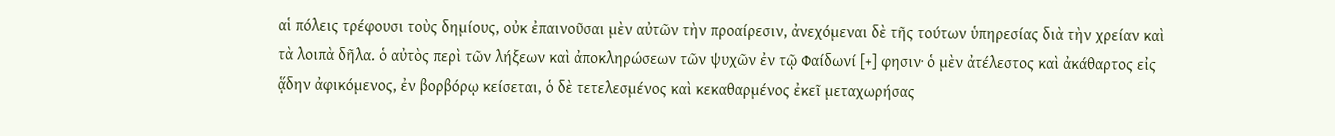αἱ πόλεις τρέφουσι τοὺς δημίους, οὐκ ἐπαινοῦσαι μὲν αὐτῶν τὴν προαίρεσιν, ἀνεχόμεναι δὲ τῆς τούτων ὑπηρεσίας διὰ τὴν χρείαν καὶ τὰ λοιπὰ δῆλα. ὁ αὐτὸς περὶ τῶν λήξεων καὶ ἀποκληρώσεων τῶν ψυχῶν ἐν τῷ Φαίδωνί [+] φησιν· ὁ μὲν ἀτέλεστος καὶ ἀκάθαρτος εἰς ᾅδην ἀφικόμενος, ἐν βορβόρῳ κείσεται, ὁ δὲ τετελεσμένος καὶ κεκαθαρμένος ἐκεῖ μεταχωρήσας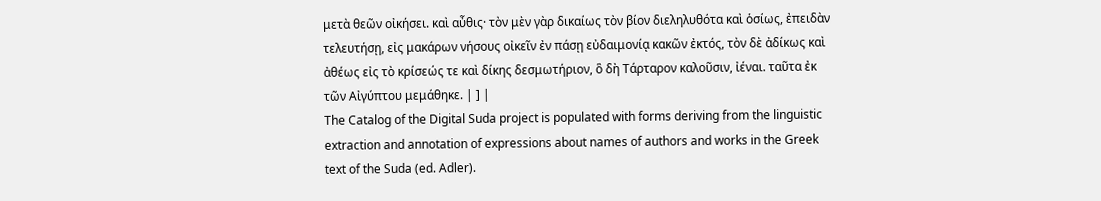μετὰ θεῶν οἰκήσει. καὶ αὖθις· τὸν μὲν γὰρ δικαίως τὸν βίον διεληλυθότα καὶ ὁσίως, ἐπειδὰν τελευτήσῃ, εἰς μακάρων νήσους οἰκεῖν ἐν πάσῃ εὐδαιμονίᾳ κακῶν ἐκτός, τὸν δὲ ἀδίκως καὶ ἀθέως εἰς τὸ κρίσεώς τε καὶ δίκης δεσμωτήριον, ὃ δὴ Τάρταρον καλοῦσιν, ἰέναι. ταῦτα ἐκ τῶν Αἰγύπτου μεμάθηκε. | ] |
The Catalog of the Digital Suda project is populated with forms deriving from the linguistic extraction and annotation of expressions about names of authors and works in the Greek text of the Suda (ed. Adler).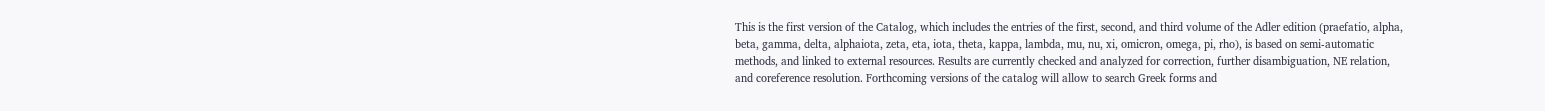This is the first version of the Catalog, which includes the entries of the first, second, and third volume of the Adler edition (praefatio, alpha, beta, gamma, delta, alphaiota, zeta, eta, iota, theta, kappa, lambda, mu, nu, xi, omicron, omega, pi, rho), is based on semi-automatic methods, and linked to external resources. Results are currently checked and analyzed for correction, further disambiguation, NE relation, and coreference resolution. Forthcoming versions of the catalog will allow to search Greek forms and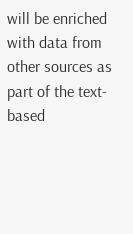will be enriched with data from other sources as part of the text-based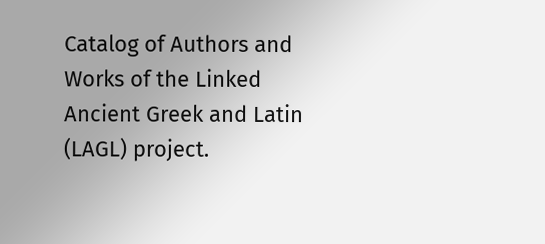Catalog of Authors and Works of the Linked Ancient Greek and Latin (LAGL) project.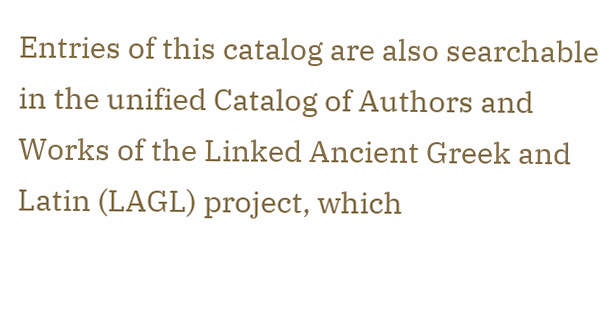Entries of this catalog are also searchable in the unified Catalog of Authors and Works of the Linked Ancient Greek and Latin (LAGL) project, which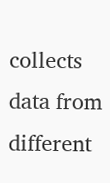collects data from different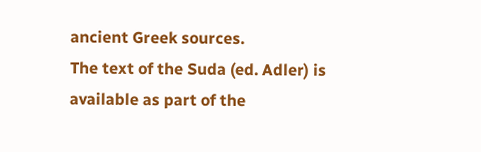ancient Greek sources.
The text of the Suda (ed. Adler) is available as part of the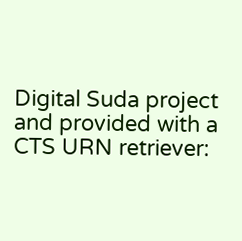Digital Suda project and provided with a CTS URN retriever: